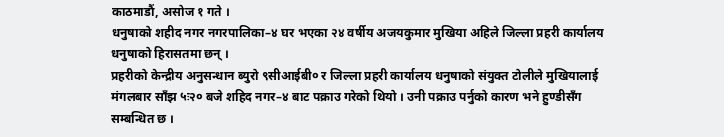काठमाडौं, असोज १ गते ।
धनुषाको शहीद नगर नगरपालिका–४ घर भएका २४ वर्षीय अजयकुमार मुखिया अहिले जिल्ला प्रहरी कार्यालय धनुषाको हिरासतमा छन् ।
प्रहरीको केन्द्रीय अनुसन्धान ब्युरो ९सीआईबी० र जिल्ला प्रहरी कार्यालय धनुषाको संयुक्त टोलीले मुखियालाई मंगलबार साँझ ५ः२० बजे शहिद नगर–४ बाट पक्राउ गरेको थियो । उनी पक्राउ पर्नुको कारण भने हुण्डीसँग सम्बन्धित छ ।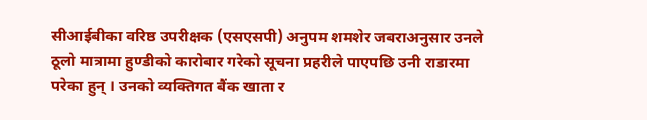सीआईबीका वरिष्ठ उपरीक्षक (एसएसपी) अनुपम शमशेर जबराअनुसार उनले ठूलो मात्रामा हुण्डीको कारोबार गरेको सूचना प्रहरीले पाएपछि उनी राडारमा परेका हुन् । उनको व्यक्तिगत बैंक खाता र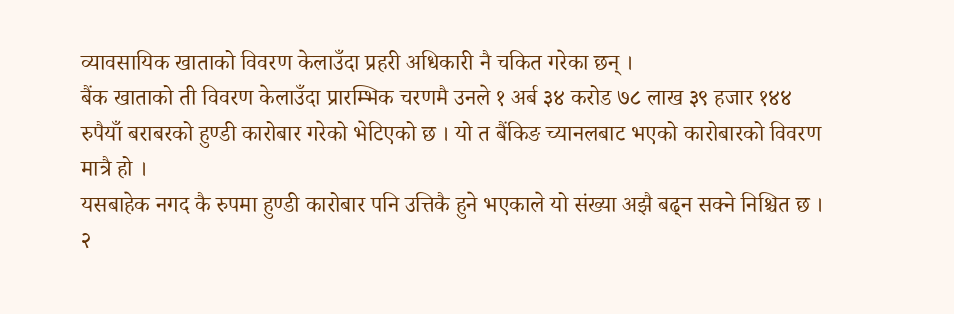व्यावसायिक खाताको विवरण केलाउँदा प्रहरी अधिकारी नै चकित गरेका छन् ।
बैंक खाताको ती विवरण केलाउँदा प्रारम्भिक चरणमै उनले १ अर्ब ३४ करोड ७८ लाख ३९ हजार १४४ रुपैयाँ बराबरको हुण्डी कारोबार गरेको भेटिएको छ । यो त बैंकिङ च्यानलबाट भएको कारोबारको विवरण मात्रै हो ।
यसबाहेक नगद कै रुपमा हुण्डी कारोबार पनि उत्तिकै हुने भएकाले यो संख्या अझै बढ्न सक्ने निश्चित छ ।
२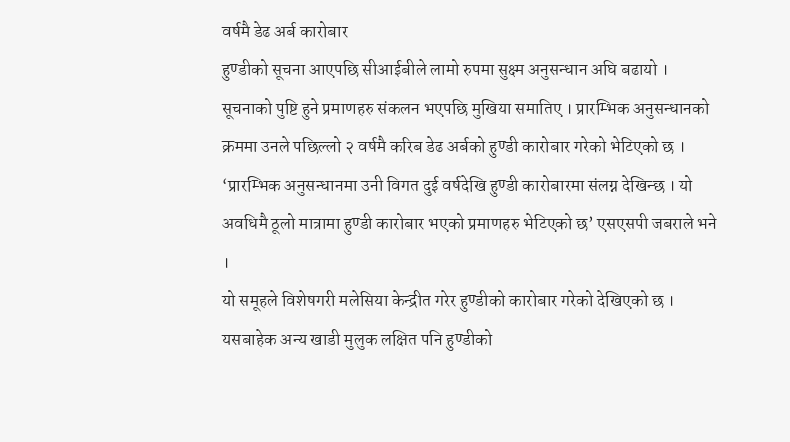वर्षमै डेढ अर्ब कारोबार
हुण्डीको सूचना आएपछि सीआईबीले लामो रुपमा सुक्ष्म अनुसन्धान अघि बढायो । सूचनाको पुष्टि हुने प्रमाणहरु संकलन भएपछि मुखिया समातिए । प्रारम्भिक अनुसन्धानको क्रममा उनले पछिल्लो २ वर्षमै करिब डेढ अर्बको हुण्डी कारोबार गरेको भेटिएको छ ।
‘प्रारम्भिक अनुसन्धानमा उनी विगत दुई वर्षदेखि हुण्डी कारोबारमा संलग्न देखिन्छ । यो अवधिमै ठूलो मात्रामा हुण्डी कारोबार भएको प्रमाणहरु भेटिएको छ’ एसएसपी जबराले भने ।
यो समूहले विशेषगरी मलेसिया केन्द्रीत गरेर हुण्डीको कारोबार गरेको देखिएको छ । यसबाहेक अन्य खाडी मुलुक लक्षित पनि हुण्डीको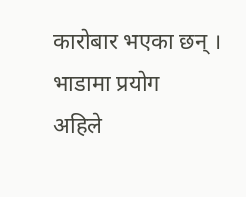कारोबार भएका छन् ।
भाडामा प्रयोग
अहिले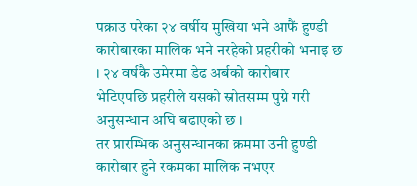पक्राउ परेका २४ वर्षीय मुखिया भने आफैं हुण्डी कारोबारका मालिक भने नरहेको प्रहरीको भनाइ छ । २४ वर्षकै उमेरमा डेढ अर्बको कारोबार भेटिएपछि प्रहरीले यसको स्रोतसम्म पुग्ने गरी अनुसन्धान अघि बढाएको छ ।
तर प्रारम्भिक अनुसन्धानका क्रममा उनी हुण्डी कारोबार हुने रकमका मालिक नभएर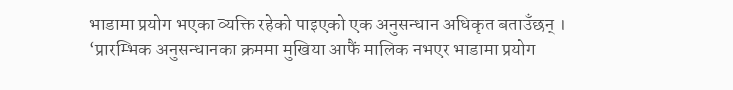भाडामा प्रयोग भएका व्यक्ति रहेको पाइएको एक अनुसन्धान अधिकृत बताउँछन् ।
‘प्रारम्भिक अनुसन्धानका क्रममा मुखिया आफैं मालिक नभएर भाडामा प्रयोग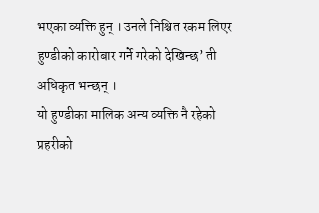भएका व्यक्ति हुन् । उनले निश्चित रकम लिएर हुण्डीको कारोबार गर्ने गरेको देखिन्छ’ ती अधिकृत भन्छन् ।
यो हुण्डीका मालिक अन्य व्यक्ति नै रहेको प्रहरीको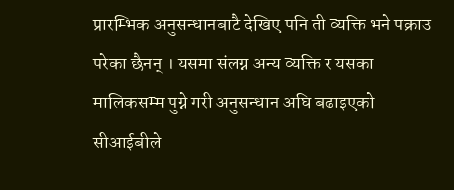प्रारम्भिक अनुसन्धानबाटै देखिए पनि ती व्यक्ति भने पक्राउ परेका छैनन् । यसमा संलग्न अन्य व्यक्ति र यसका मालिकसम्म पुग्ने गरी अनुसन्धान अघि बढाइएको सीआईबीले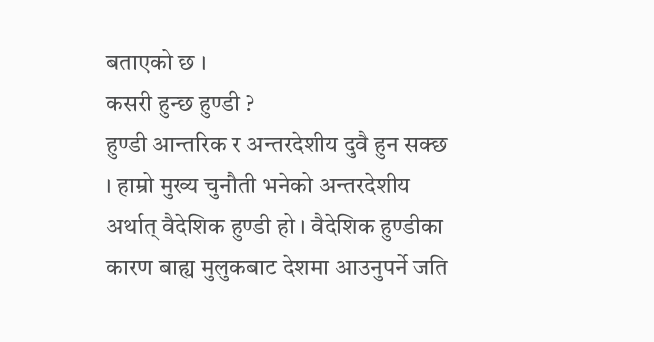बताएको छ ।
कसरी हुन्छ हुण्डी ?
हुण्डी आन्तरिक र अन्तरदेशीय दुवै हुन सक्छ । हाम्रो मुख्य चुनौती भनेको अन्तरदेशीय अर्थात् वैदेशिक हुण्डी हो । वैदेशिक हुण्डीका कारण बाह्य मुलुकबाट देशमा आउनुपर्ने जति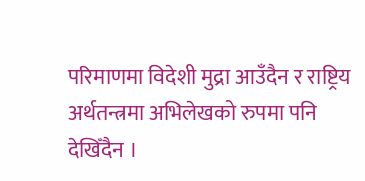परिमाणमा विदेशी मुद्रा आउँदैन र राष्ट्रिय अर्थतन्त्रमा अभिलेखको रुपमा पनि देखिँदैन ।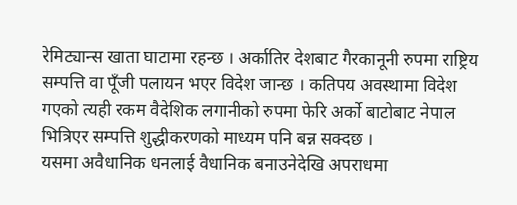रेमिट्यान्स खाता घाटामा रहन्छ । अर्कातिर देशबाट गैरकानूनी रुपमा राष्ट्रिय सम्पत्ति वा पूँजी पलायन भएर विदेश जान्छ । कतिपय अवस्थामा विदेश गएको त्यही रकम वैदेशिक लगानीको रुपमा फेरि अर्को बाटोबाट नेपाल भित्रिएर सम्पत्ति शुद्धीकरणको माध्यम पनि बन्न सक्दछ ।
यसमा अवैधानिक धनलाई वैधानिक बनाउनेदेखि अपराधमा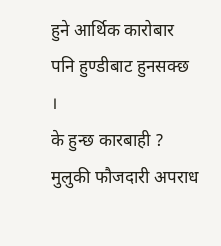हुने आर्थिक कारोबार पनि हुण्डीबाट हुनसक्छ ।
के हुन्छ कारबाही ?
मुलुकी फौजदारी अपराध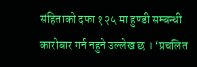संहिताको दफा १२५ मा हुण्डी सम्बन्धी कारोबार गर्न नहुने उल्लेख छ । ‘प्रचलित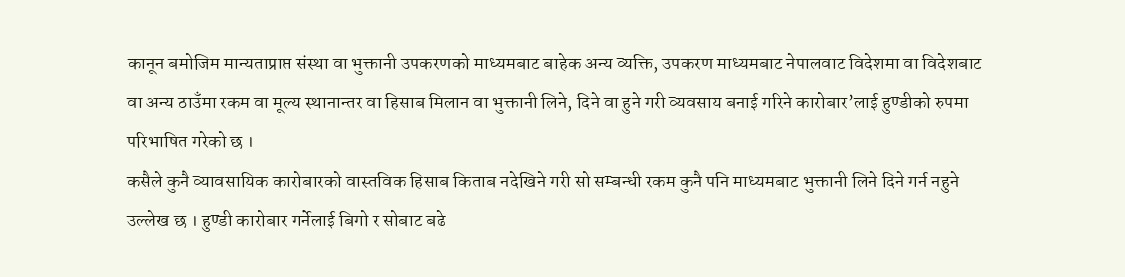कानून बमोजिम मान्यताप्राप्त संस्था वा भुक्तानी उपकरणको माध्यमबाट बाहेक अन्य व्यक्ति, उपकरण माध्यमबाट नेपालवाट विदेशमा वा विदेशबाट वा अन्य ठाउँमा रकम वा मूल्य स्थानान्तर वा हिसाब मिलान वा भुक्तानी लिने, दिने वा हुने गरी व्यवसाय बनाई गरिने कारोबार’लाई हुण्डीको रुपमा परिभाषित गरेको छ ।
कसैले कुनै व्यावसायिक कारोबारको वास्तविक हिसाब किताब नदेखिने गरी सो सम्बन्धी रकम कुनै पनि माध्यमबाट भुक्तानी लिने दिने गर्न नहुने उल्लेख छ । हुण्डी कारोबार गर्नेलाई बिगो र सोबाट बढे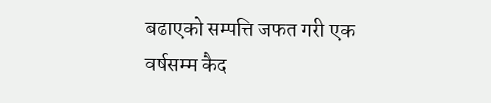बढाएको सम्पत्ति जफत गरी एक वर्षसम्म कैद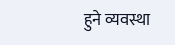हुने व्यवस्था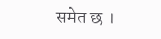समेत छ ।